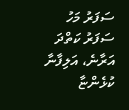ސަފަރު މަހު ސަފަރު ކަތްދަ އަރާނެ، އަލިފާނާ ކުޅެންޏާ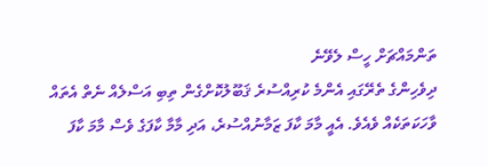ތަންމައްޗަށް ހީސް ލެވޭނެ
ދިވެހިންގެ ތެރޭގައި އެންމެ ކުރިއްސުރެ ޤަބޫލުކޮށްގެން ތިބި އަސްލެއް ނެތް އެތައް ވާހަކަތަކެއް ވެއެވެ. އެއީ މާމަ ކާފަ ޒަމާނުއްސުރެ، އަދި މާމާ ކާފަގެ ވެސް މާމަ ކާފަ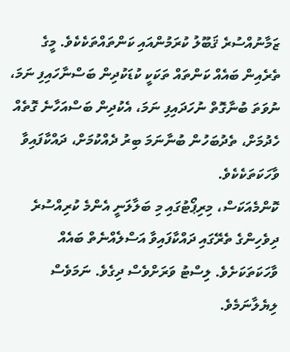ޒަމާނުއްސުރެ ޤަބޫލު ކުރަމުންއައި ކަންތައްތަކެކެވެ. މީގެ ތެރެއިން ބައެއް ކަންތައް ތަކަކީ ކުޑަކުދިން ބަސްނާހައިފި ނަމަ، ނުވަތަ ބުނާގޮތް ނުހަދައިފި ނަމަ، އެކުދިން ބަސްއަހާނެ ގޮތެއް ހެދުމަށް، ތެދުބަހުން ބުނާނަމަ ބިރު ދެއްކުމަށް، ދައްކާފައިވާ ވާހަކަތަކެކެވެ.
ކޮންމެއަކަސް، މިރިޕޯޓުގައި މި ބަލާލަނީ އެންމެ ކުރިއްސުރެ ދިވެހިންގެ ތެރޭގައި ދައްކާފައިވާ އަސްލެއްނެތް ބައެއް ވާހަކަތަކަށެވެ. ލިސްޓު ވަރަށްވެސް ދިގެވެ. ނަމަވެސް ލިޔެލާނަމެވެ.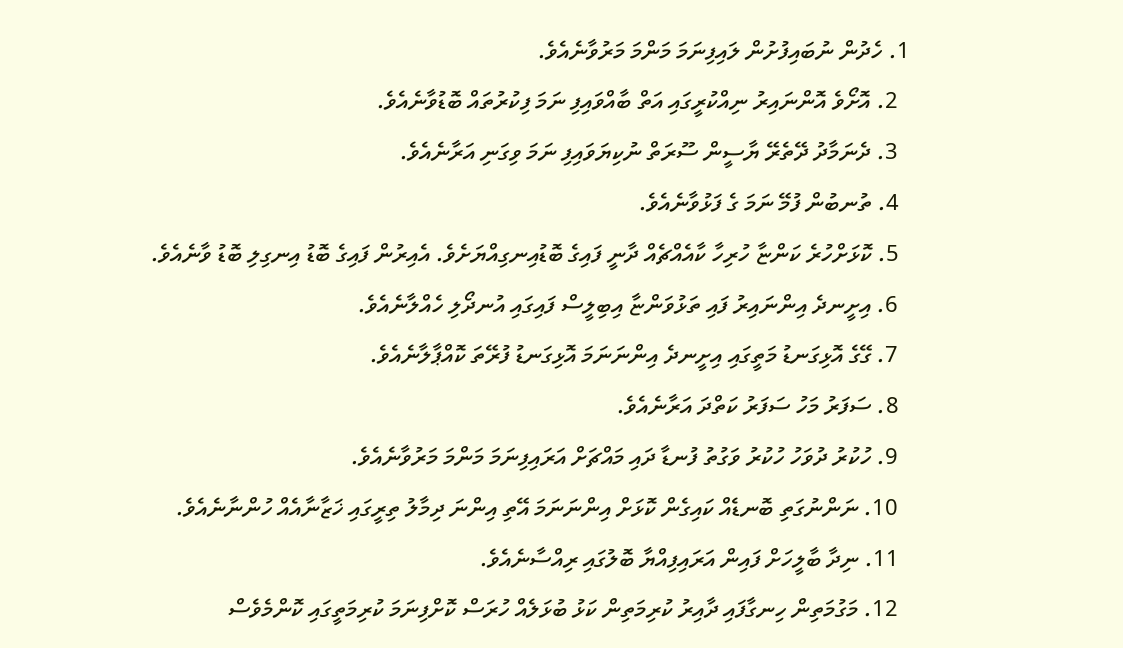1. ހެދުން ނުބައިފުށުން ލައިފިނަމަ މަންމަ މަރުވާނެއެވެ.
  2. އޮށޯވެ އޮންނައިރު ނިއްކުރީގައި އަތް ބާއްވައިފި ނަމަ ފިކުރުތައް ބޮޑުވާނެއެވެ.
  3. ދެނަމާދު ދޭތެރޭ ޔާސީން ސޫރަތް ނުކިޔަވައިފި ނަމަ ވިގަނި އަރާނެއެވެ.
  4. ތުނބުން ފުމޭ ނަމަ ގެ ފަޅުވާނެއެވެ.
  5. ކޮޅަށްހުރެ ކަންޏާ ހުރިހާ ކާއެއްޗެއް ދާނީ ފައިގެ ބޮޑުއިނގިއްޔަށެވެ. އެއިރުން ފައިގެ ބޮޑު އިނގިލި ބޮޑު ވާނެއެވެ.
  6. އިށީނދެ އިންނައިރު ފައި ތަޅުވަންޏާ އިބިލީސް ފައިގައި އުނދޯލި ހެއްލާނެއެވެ.
  7. ގޭގެ އޮޅިގަނޑު މަތީގައި އިށީނދެ އިންނަނަމަ އޮޅިގަނޑު ފުރޭތަ ކޮއްޕާލާނެއެވެ.
  8. ސަފަރު މަހު ސަފަރު ކަތްދަ އަރާނެއެވެ.
  9. ހުކުރު ދުވަހު ހުކުރު ވަގުތު ފުނޑާ ދައި މައްޗަށް އަރައިފިނަމަ މަންމަ މަރުވާނެއެވެ.
  10. ނަންނުގަތި ބޮނޑެއް ކައިގެން ކޮޅަށް އިންނަނަމަ އޭތި އިންނަ ދިމާލު ތިރީގައި ޚަޒާނާއެއް ހުންނާނެއެވެ.
  11. ނިދާ ބާލީހަށް ފައިން އަރައިފިއްޔާ ބޮލުގައި ރިއްސާނެއެވެ.
  12. މަގުމަތިން ހިނގާފައި ދާއިރު ކުރިމަތިން ކަޅު ބުޅަލެއް ހުރަސް ކޮށްފިނަމަ ކުރިމަތީގައި ކޮންމެވެސް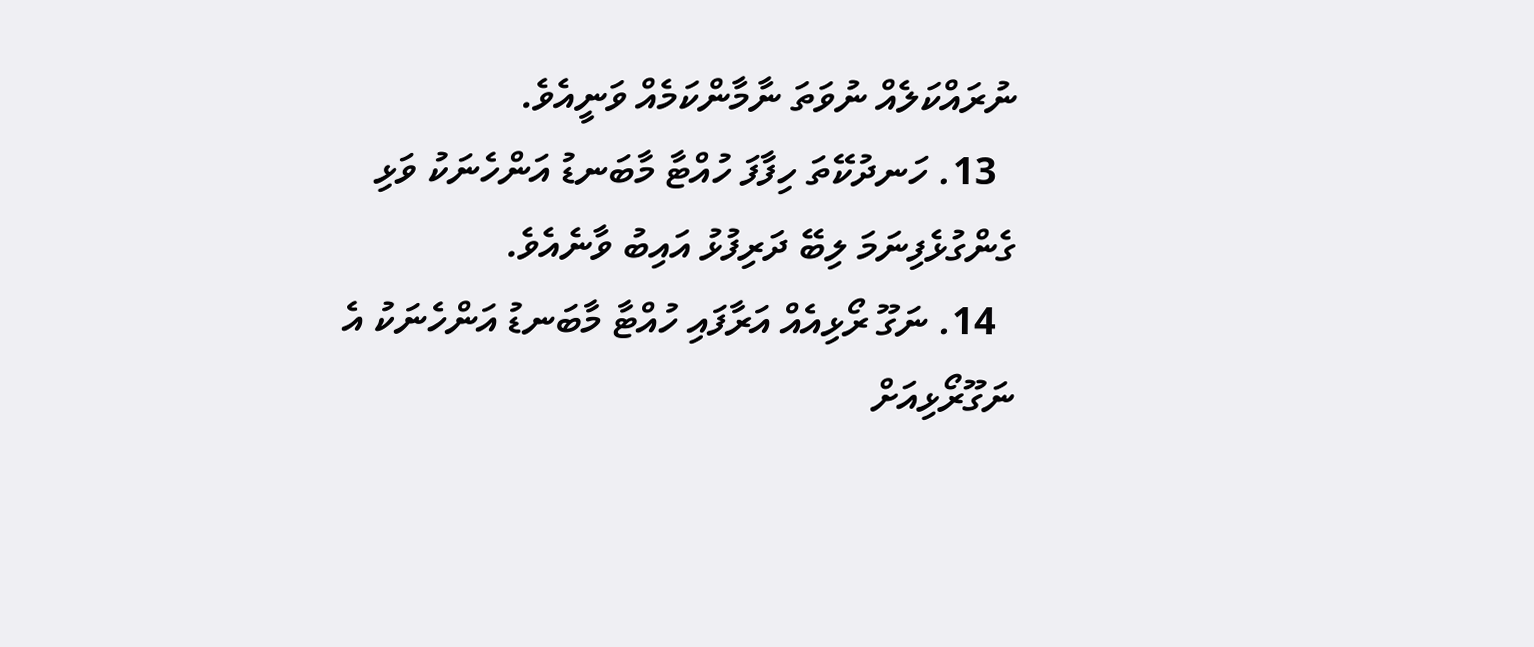ނުރައްކަލެއް ނުވަތަ ނާމާންކަމެއް ވަނީއެވެ.
  13. ހަނދުކޭތަ ހިފާފަ ހުއްޓާ މާބަނޑު އަންހެނަކު ވަޅި ގެންގުޅެފިނަމަ ލިބޭ ދަރިފުޅު އައިބު ވާނެއެވެ.
  14. ނަގޫ ރޯޅިއެއް އަރާފައި ހުއްޓާ މާބަނޑު އަންހެނަކު އެ ނަގޫރޯޅިއަށް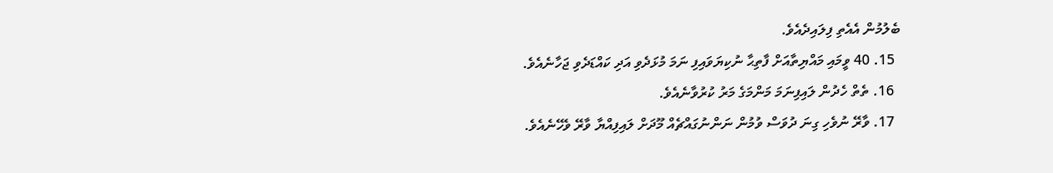ބެލުމުން އެއެތި ފިލައިދެއެވެ.
  15. 40 ވީމައި މައްޔިތާއަށް ފާތިޙާ ނުކިޔަވައިފި ނަމަ މުޅަދެވި އަދި ކައްޑަދެވި ޖަހާނެއެވެ.
  16. ތެތް ހެދުން ލައިފިނަމަ މަންމަގެ މަރު ކުރުވާނެއެވެ.
  17. ވާރޭ ނުވެހި ގިނަ ދުވަސް ވުމުން ނަންނުގައްޗެއް މޫދަށް ލައިފިއްޔާ ވާރޭ ވެހޭނެއެވެ.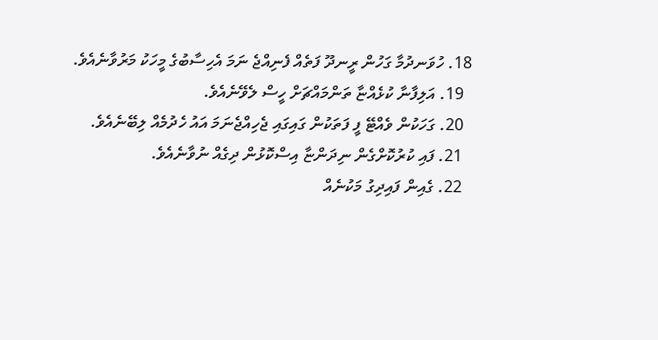18. ހުވަނދުމާ ގަހުން ރީނދޫ ފަތެއް ފެނިއްޖެ ނަމަ އެހިސާބުގެ މީހަކު މަރުވާނެއެވެ.
  19. އަލިފާނާ ކުޅެއްޏާ ތަންމައްޗަށް ހީސް ލެވޭނެއެވެ.
  20. ގަހަކުން ވެއްޓޭ ފީ ފަތަކުން ގައިގައި ޖެހިއްޖެނަމަ އައު ހެދުމެއް ލިބޭނެއެވެ.
  21. ފައި ކުރުކޮށްގެން ނިދަންޏާ އިސްކޮޅުން ދިގެއް ނުވާނެއެވެ.
  22. ގެއިން ފައިދިގު މަކުނެއް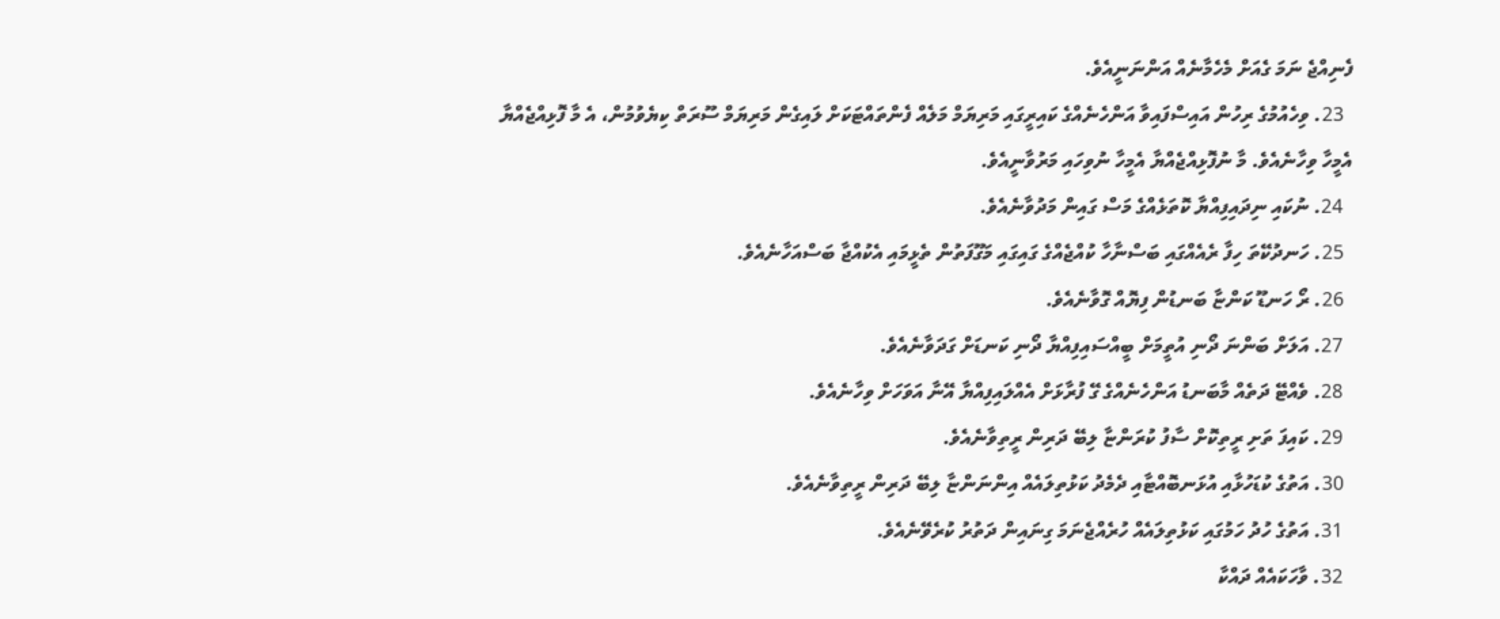ފެނިއްޖެ ނަމަ ގެއަށް މެހެމާނެއް އަންނަނީއެވެ.
  23. ވިހެއުމުގެ ރިހުން އައިސްފައިވާ އަންހެނެއްގެ ކައިރީގައި މަރިޔަމް މަލެއް ފެންތައްޓަކަށް ލައިގެން މަރިޔަމް ސޫރަތް ކިޔެވުމުން، އެ މާ ފޮޅިއްޖެއްޔާ އެމީހާ ވިހާނެއެވެ. މާ ނުފޮޅިއްޖެއްޔާ އެމީހާ ނުވިހައި މަރުވާނީއެވެ.
  24. ނުކައި ނިދައިފިއްޔާ ކޮތަޅެއްގެ މަސް ގައިން މަދުވާނެއެވެ.
  25. ހަނދުކޭތަ ހިފާ ރެއެއްގައި ބަސްނާހާ ކުއްޖެއްގެ ގައިގައި މަގޫފަތުން ތެޅީމައި އެކުއްޖާ ބަސްއަހާނެއެވެ.
  26. ރޯ ހަނޑޫ ކަންޏާ ބަނޑުން ފިޔޮއް ގޮވާނެއެވެ.
  27. އަލަށް ބަންނަ ދޯނި އުތީމަށް ބީއްސައިފިއްޔާ ދޯނި ކަނޑަށް ގަދަވާނެއެވެ.
  28. ވެއްޓޭ ދަތެއް މާބަނޑު އަންހެނެއްގެ ގޭ ފުރާޅަށް އެއްލައިފިއްޔާ އޭނާ އަވަހަށް ވިހާނެއެވެ.
  29. ކައިފަ ތަށި ރީތިކޮށް ސާފު ކުރަންޏާ ލިބޭ ދަރިން ރީތިވާނެއެވެ.
  30. އަތުގެ ކުޑަހުޅާއި އުޅަނބޮއްޓާއި ދެމެދު ކަޅުތިލައެއް އިންނަންޏާ ލިބޭ ދަރިން ރީތިވާނެއެވެ.
  31. އަތުގެ ހުދު ހަމުގައި ކަޅުތިލައެއް ހުރެއްޖެނަމަ ގިނައިން ދަތުރު ކުރެވޭނެއެވެ.
  32. ވާހަކައެއް ދައްކާ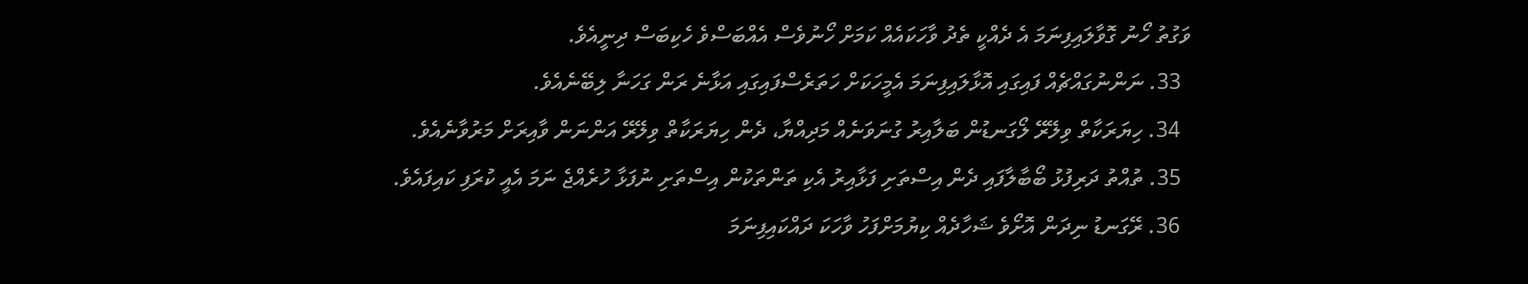ވަގުތު ހޯނު ގޮވާލައިފިނަމަ އެ ދެއްކީ ތެދު ވާހަކައެއް ކަމަށް ހޯނުވެސް އެއްބަސްވެ ހެކިބަސް ދިނީއެވެ.
  33. ނަންނުގައްޗެއް ފައިގައި އޮޅާލައިފިނަމަ އެމީހަކަށް ހަތަރެސްފައިގައި އަޅާނެ ރަން ގަހަނާ ލިބޭނެއެވެ.
  34. ހިޔަރަކާތް ވިލޭރޭ ލޯގަނޑުން ބަލާއިރު ގުނަވަނެއް މަދިއްޔާ، ދެން ހިޔަރަކާތް ވިލޭރޭ އަންނަން ވާއިރަށް މަރުވާނެއެވެ.
  35. ތުއްތު ދަރިފުޅު ބޯބާލާފައި ދެން އިސްތަށި ފަޅާއިރު އެކި ތަންތަކުން އިސްތަށި ނުފަޅާ ހުރެއްޖެ ނަމަ އެއީ ކުރަފި ކައިފައެވެ.
  36. ރޭގަނޑު ނިދަން އޮށޯވެ ޝަހާދެއް ކިޔުމަށްފަހު ވާހަކަ ދައްކައިފިނަމަ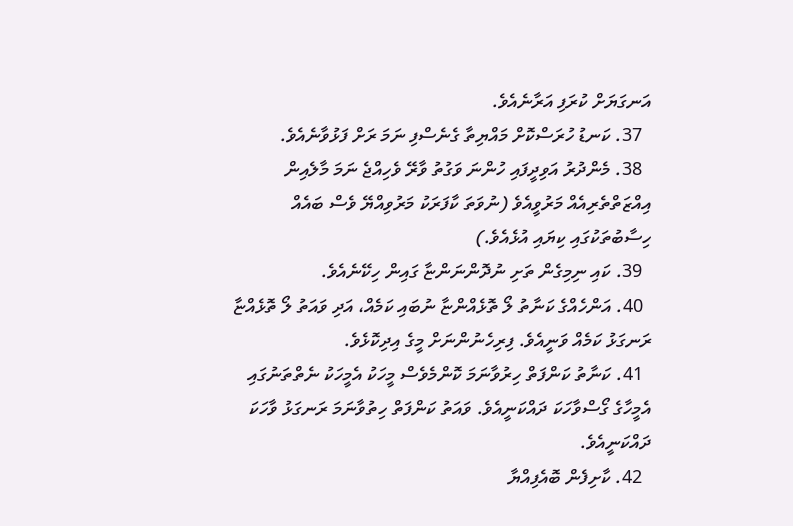އަނގަޔަށް ކުރަފި އަރާނެއެވެ.
  37. ކަނޑު ހުރަސްކޮށް މައްޔިތާ ގެނެސްފި ނަމަ ރަށް ފަޅުވާނެއެވެ.
  38. މެންދުރު އަވިދީފައި ހުންނަ ވަގުތު ވާރޭ ވެހިއްޖެ ނަމަ މާލެއިން އިއްޒަތްތެރިއެއް މަރުވީއެވެ (ނުވަތަ ކާފަރަކު މަރުވިއްޔޭ ވެސް ބައެއް ހިސާބުތަކުގައި ކިޔައި އުޅެއެވެ.)
  39. ކައި ނިމިގެން ތަށި ނުދޮންނަންޏާ ގައިން ހިކޭނެއެވެ.
  40. އަންހެއްގެ ކަނާތު ލޯ ތޮޅެއްންޏާ ނުބައި ކަމެއް، އަދި ވައަތު ލޯ ތޮޅެއްޏާ ރަނގަޅު ކަމެއް ވަނީއެވެ. ފިރިހެނުންނަށް މީގެ އިދިކޮޅެވެ.
  41. ކަނާތު ކަންފަތް ހިރުވާނަމަ ކޮންމެވެސް މީހަކު އެމީހަކު ނެތްތަނުގައި އެމީހާގެ ގޯސްވާހަކަ ދައްކަނީއެވެ. ވައަތު ކަންފަތް ހިތުވާނަމަ ރަނގަޅު ވާހަކަ ދައްކަނީއެވެ.
  42. ކާށިފެން ބޮއެފިއްޔާ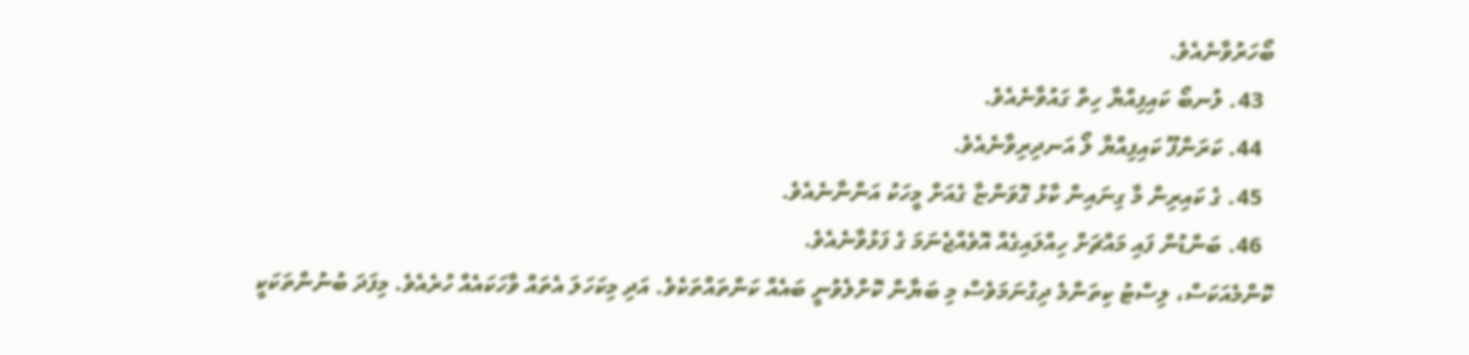ބޯހަރުވާނެއެވެ.
  43. ލުނބޯ ކައިފިއްޔާ ހިތް ގައުވާނެއެވެ.
  44. ކަރަންފޫ ކައިފިއްޔާ ލޯ އަނދިރިވާނެއެވެ.
  45. ގެ ކައިރިން މާ ގިނައިން ކާޅު ގޮވަންޏާ ގެއަށް މީހަކު އަންނާނެއެވެ.
  46. ބަންޑުން ފައި މައްޗަށް ހިއްލައިގެއް އޮވެއްޖެނަމަ ގެ ފަޅުވާނެއެވެ.
ކޮންމެއަކަސް، ލިސްޓު ކިތަންމެ ދިގުނަމަވެސް މި ބަޔާން ކޮށްލެވުނީ ބައެއް ކަންތައްތަކެވެ. އަދި މިކަހަލަ އެތައް ވާހަކައެއް ހުރެއެވެ. މިފަދަ ބުނުންތަކަކީ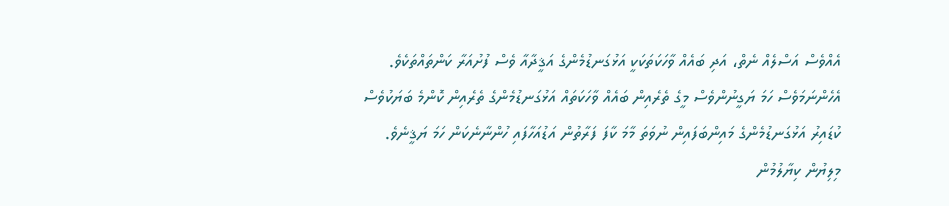އެއްވެސް އަސްލެއް ނެތް، އަދި ބައެއް ވާހަކަތަކަކީ އަޅުގަނޑުމެންގެ އަޤީދާއާ ވެސް ފުށުއަރާ ކަންތައްތަކެވެ. އެހެންނަމަވެސް ހަމަ ޔަގީނުންވެސް މީގެ ތެރެއިން ބައެއް ވާހަކަތައް އަޅުގަނޑުމެންގެ ތެރެއިން ކޮންމެ ބަޔަކުވެސް ކުޑައިރު އަޅުގަނޑުމެންގެ މައިންބަފައިން ނުވަތަ މާމަ ކާފަ ފަރާތުން އަޑުއަހާފައި ހުންނާނެކަން ހަމަ ޔަޤީނެވެ.
މިލިޔުން ކިޔާލުމުން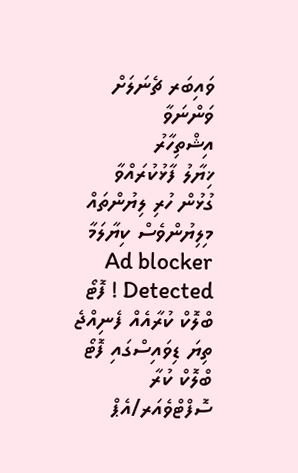ވައިބަރ ޗެނަލަށް ވަންނަވާ
އިޝްތިހާރު
ޚިޔާލު ފާޅުކުރައްވާ
ގުޅުން ހުރި ލިޔުންތައް
މިލިޔުންވެސް ކިޔާލަމާ
Ad blocker Detected ! ފޮޓޯ ބްލޮކް ކުރާއެއް ފެނިއްޖެ
ތިޔަ ޑިވައިސްގައި ފޮޓޯ ބްލޮކް ކުރާ ސޮފްޓްވެއަރ/އެޕް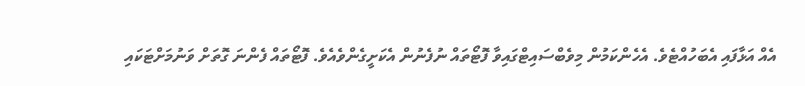އެއް އަޅާފައި އެބަހުއްޓެވެ. އެހެންކަމުން މިވެބްސައިޓްގައިވާ ފޮޓޯތައް ނުފެނުން އެކަށީގެންވެއެވެ. ފޮޓޯތައް ފެންނަ ގޮތަށް ވަނުމަށްޓަކައި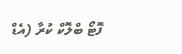ފޮޓޯ ބްލޮކް ކުރާ (އެޑް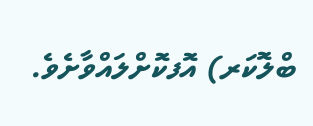ބްލޮކަރ) އޮފކޮށްލައްވާށެވެ.